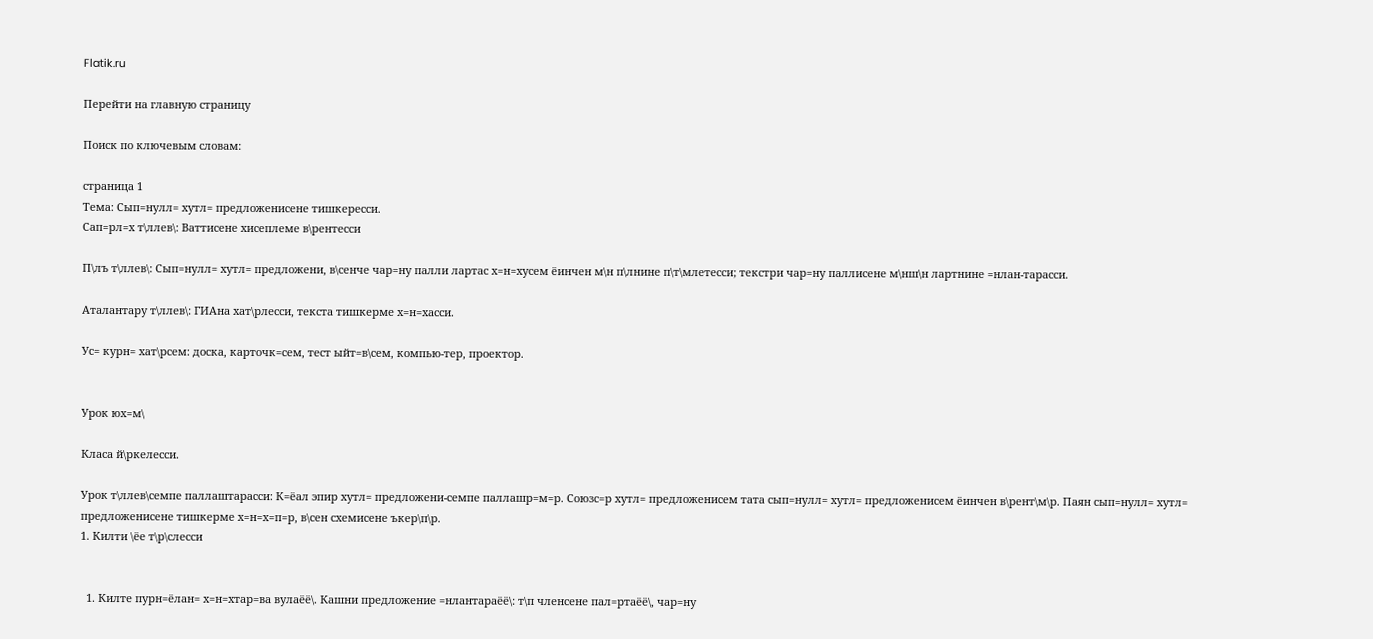Flatik.ru

Перейти на главную страницу

Поиск по ключевым словам:

страница 1
Тема: Сып=нулл= хутл= предложенисене тишкересси.
Сап=рл=х т\ллев\: Ваттисене хисеплеме в\рентесси

П\лъ т\ллев\: Сып=нулл= хутл= предложени, в\сенче чар=ну палли лартас х=н=хусем ёинчен м\н п\лнине п\т\млетесси; текстри чар=ну паллисене м\нш\н лартнине =нлан-тарасси.

Аталантару т\ллев\: ГИАна хат\рлесси, текста тишкерме х=н=хасси.

Ус= курн= хат\рсем: доска, карточк=сем, тест ыйт=в\сем, компью-тер, проектор.


Урок юх=м\

Класа й\ркелесси.

Урок т\ллев\семпе паллаштарасси: К=ёал эпир хутл= предложени-семпе паллашр=м=р. Союзс=р хутл= предложенисем тата сып=нулл= хутл= предложенисем ёинчен в\рент\м\р. Паян сып=нулл= хутл= предложенисене тишкерме х=н=х=п=р, в\сен схемисене ъкер\п\р.
1. Килти \ёе т\р\слесси


  1. Килте пурн=ёлан= х=н=хтар=ва вулаёё\. Кашни предложение =нлантараёё\: т\п членсене пал=ртаёё\, чар=ну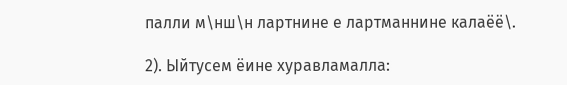палли м\нш\н лартнине е лартманнине калаёё\.

2). Ыйтусем ёине хуравламалла: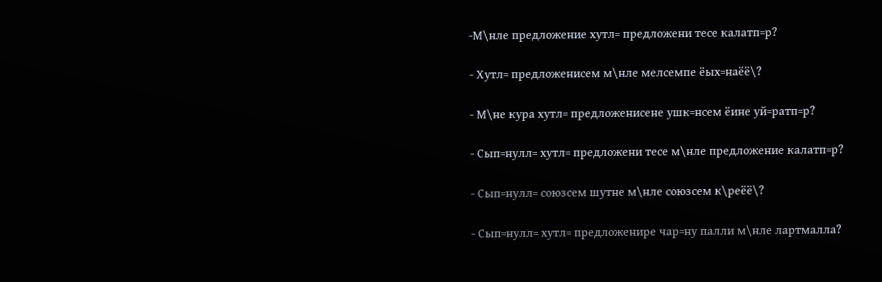-М\нле предложение хутл= предложени тесе калатп=р?

- Хутл= предложенисем м\нле мелсемпе ёых=наёё\?

- М\не кура хутл= предложенисене ушк=нсем ёине уй=ратп=р?

- Сып=нулл= хутл= предложени тесе м\нле предложение калатп=р?

- Сып=нулл= союзсем шутне м\нле союзсем к\реёё\?

- Сып=нулл= хутл= предложенире чар=ну палли м\нле лартмалла?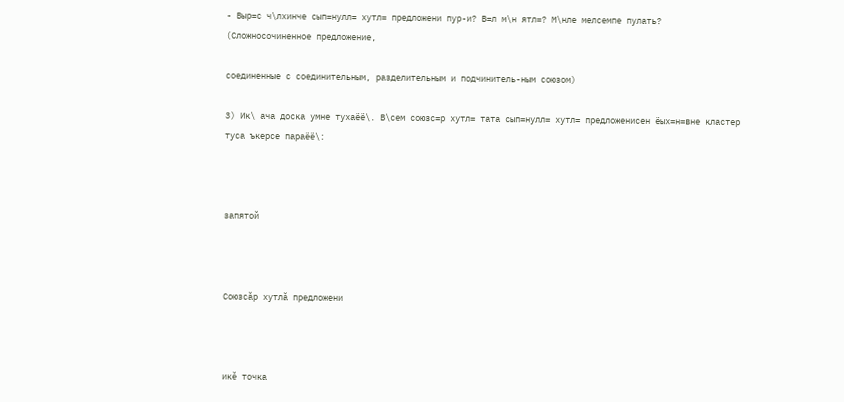- Выр=с ч\лхинче сып=нулл= хутл= предложени пур-и? В=л м\н ятл=? М\нле мелсемпе пулать? (Сложносочиненное предложение,

соединенные с соединительным, разделительным и подчинитель-ным союзом)

3) Ик\ ача доска умне тухаёё\. В\сем союзс=р хутл= тата сып=нулл= хутл= предложенисен ёых=н=вне кластер туса ъкерсе параёё\:



запятой



Союзсǎр хутлǎ предложени



икě точка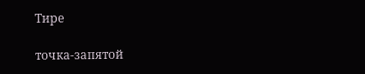Тире

точка-запятой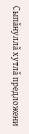Сыпǎнуллǎ хутлǎ предложени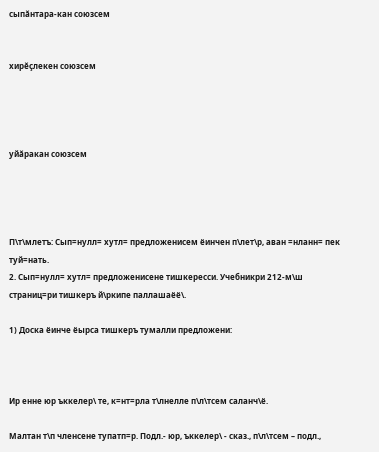сыпǎнтара-кан союзсем


хирěçлекен союзсем




уйǎракан союзсем




П\т\млетъ: Сып=нулл= хутл= предложенисем ёинчен п\лет\р, аван =нланн= пек туй=нать.
2. Сып=нулл= хутл= предложенисене тишкересси. Учебникри 212-м\ш страниц=ри тишкеръ й\ркипе паллашаёё\.

1) Доска ёинче ёырса тишкеръ тумалли предложени:



Ир енне юр ъккелер\ те, к=нт=рла т\лнелле п\л\тсем саланч\ё.

Малтан т\п членсене тупатп=р. Подл.- юр, ъккелер\ - сказ., п\л\тсем – подл.,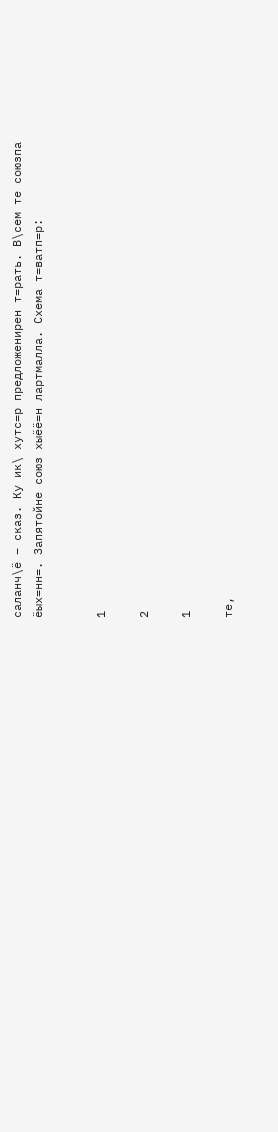саланч\ё – сказ. Ку ик\ хутс=р предложенирен т=рать. В\сем те союзпа ёых=нн=. Запятойне союз хыёё=н лартмалла. Схема т=ватп=р:


1

2

1

те,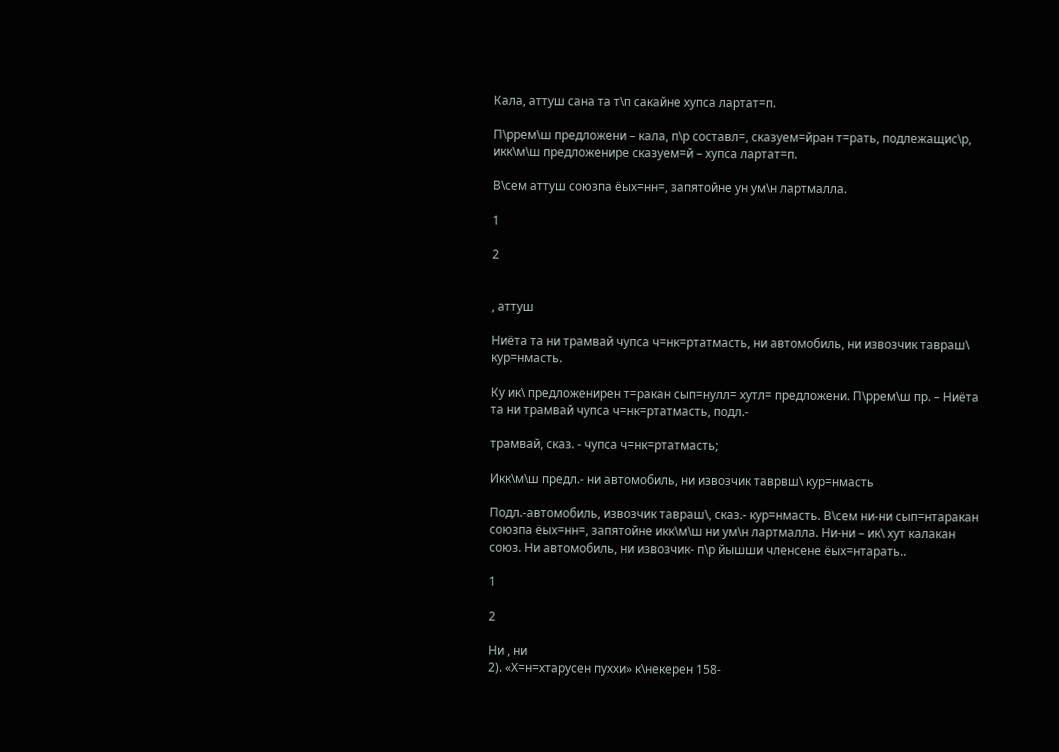Кала, аттуш сана та т\п сакайне хупса лартат=п.

П\ррем\ш предложени – кала, п\р составл=, сказуем=йран т=рать, подлежащис\р, икк\м\ш предложенире сказуем=й – хупса лартат=п.

В\сем аттуш союзпа ёых=нн=, запятойне ун ум\н лартмалла.

1

2


, аттуш

Ниёта та ни трамвай чупса ч=нк=ртатмасть, ни автомобиль, ни извозчик тавраш\ кур=нмасть.

Ку ик\ предложенирен т=ракан сып=нулл= хутл= предложени. П\ррем\ш пр. – Ниёта та ни трамвай чупса ч=нк=ртатмасть, подл.-

трамвай, сказ. - чупса ч=нк=ртатмасть;

Икк\м\ш предл.- ни автомобиль, ни извозчик таврвш\ кур=нмасть

Подл.-автомобиль, извозчик тавраш\, сказ.- кур=нмасть. В\сем ни-ни сып=нтаракан союзпа ёых=нн=, запятойне икк\м\ш ни ум\н лартмалла. Ни-ни – ик\ хут калакан союз. Ни автомобиль, ни извозчик- п\р йышши членсене ёых=нтарать..

1

2

Ни , ни
2). «Х=н=хтарусен пуххи» к\некерен 158-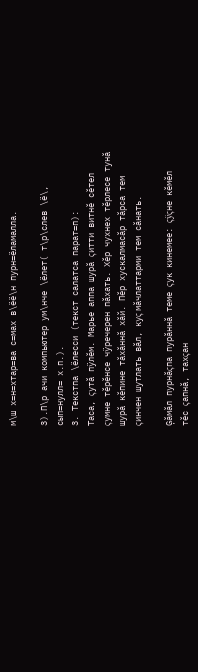м\ш х=н=хтар=ва с=мах в\ёё\н пурн=ёламалла.

3).П\р ачи компьютер ум\нче \ёлет( т\р\слев \ё\, сып=нулл= х.п.).
3. Текстпа \ёлесси (текст салатса парат=п):
Таса, ςутă пÿлĕм. Марье аппа шурă ςитти витнĕ сĕтел ςумне тĕрĕнсе чÿречерен пăхать. Хĕр чухнех тĕрлесе тунă шурă кĕпине тăхăннă хăй. Пĕр хускалмасăр тăрса тем ςинчен шутлать вăл, куς мăчлаттарми тем сăнать.

Ģăмăл пурнăςпа пурăннă теме ςук кинемее: ςÿςне кĕмĕл тĕс ςапнă, тахςан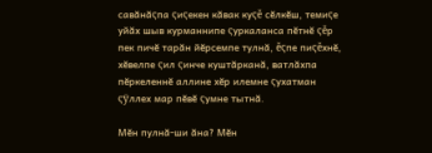савăнăςпа ςиςекен кăвак куςĕ сĕлкĕш, темиςе уйăх шыв курманнипе ςуркаланса пĕтнĕ ςĕр пек пичĕ тарăн йĕрсемпе тулнă, ĕςпе пиςĕхнĕ, хĕвелпе ςил ςинче куштăрканă, ватлăхпа пĕркеленнĕ аллине хĕр илемне ςухатман ςÿллех мар пĕвĕ ςумне тытнă.

Мĕн пулнă-ши ăна? Мĕн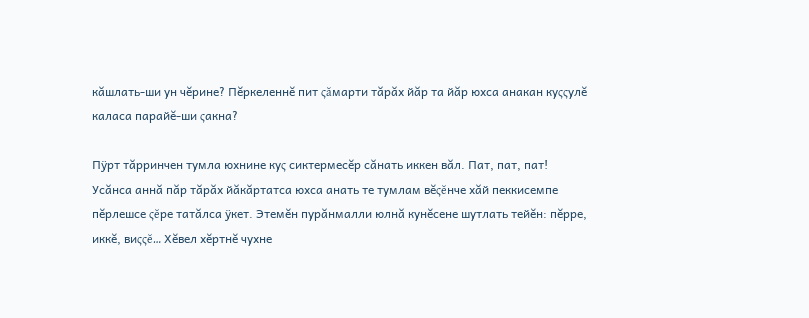кăшлать-ши ун чĕрине? Пĕркеленнĕ пит ςăмарти тăрăх йăр та йăр юхса анакан куςςулĕ каласа парайĕ-ши ςакна?

Пÿрт тăрринчен тумла юхнине куς сиктермесĕр сăнать иккен вăл. Пат, пат, пат! Усăнса аннă пăр тăрăх йăкăртатса юхса анать те тумлам вĕςĕнче хăй пеккисемпе пĕрлешсе ςĕре татăлса ÿкет. Этемĕн пурăнмалли юлнă кунĕсене шутлать тейĕн: пĕрре, иккĕ, виςςĕ… Хĕвел хĕртнĕ чухне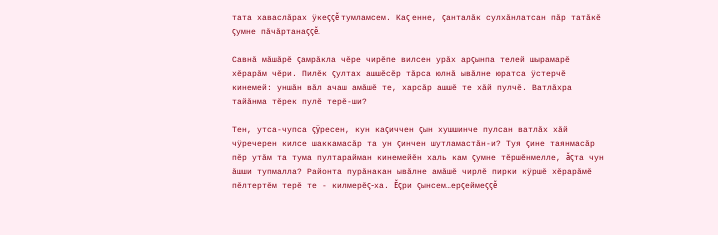тата хаваслăрах ÿкеςςĕ тумламсем. Каς енне, ςанталăк сулхăнлатсан пăр татăкĕ ςумне пăчăртанаςςĕ.

Савнă мăшăрĕ ςамрăкла чĕре чирĕпе вилсен урăх арςынпа телей шырамарĕ хĕрарăм чĕри. Пилĕк ςултах ашшĕсĕр тăрса юлнă ывăлне юратса ÿстерчĕ кинемей: уншăн вăл ачаш амăшĕ те, харсăр ашшĕ те хăй пулчĕ. Ватлăхра тайăнма тĕрек пулĕ терĕ-ши?

Тен, утса-чупса ςÿресен, кун каςиччен ςын хушшинче пулсан ватлăх хăй чÿречерен килсе шаккамасăр та ун ςинчен шутламастăн-и? Туя ςине таянмасăр пĕр утăм та тума пултарайман кинемейĕн халь кам ςумне тĕршĕнмелле, ăςта чун ăшши тупмалла? Районта пурăнакан ывăлне амăшĕ чирлĕ пирки кÿршĕ хĕрарăмĕ пĕлтертĕм терĕ те - килмерĕς-ха. Ĕςри ςынсем…ерςеймеςςĕ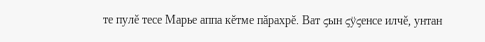те пулĕ тесе Марье аппа кĕтме пăрахрĕ. Ват ςын ςÿςенсе илчĕ, унтан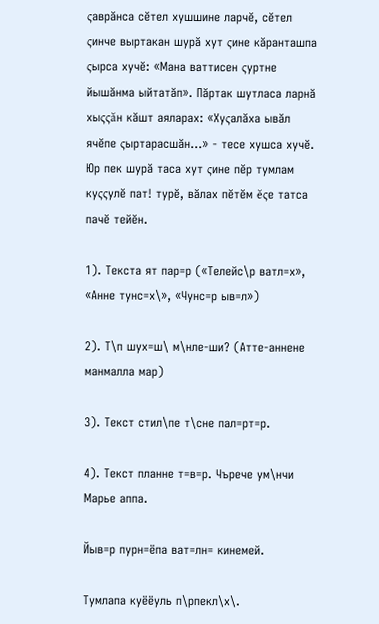ςаврăнса сĕтел хушшине ларчĕ, сĕтел ςинче выртакан шурă хут ςине кăранташпа ςырса хучĕ: «Мана ваттисен ςуртне йышăнма ыйтатăп». Пăртак шутласа ларнă хыςςăн кăшт аяларах: «Хуςалăха ывăл ячĕпе ςыртарасшăн…» - тесе хушса хучĕ. Юр пек шурă таса хут ςине пĕр тумлам куςςулĕ пат! турĕ, вăлах пĕтĕм ĕςе татса пачĕ тейĕн.

1). Текста ят пар=р («Телейс\р ватл=х», «Анне тунс=х\», «Чунс=р ыв=л»)

2). Т\п шух=ш\ м\нле-ши? (Атте-аннене манмалла мар)

3). Текст стил\пе т\сне пал=рт=р.

4). Текст планне т=в=р. Чърече ум\нчи Марье аппа.

Йыв=р пурн=ёпа ват=лн= кинемей.

Тумлапа куёёуль п\рпекл\х\.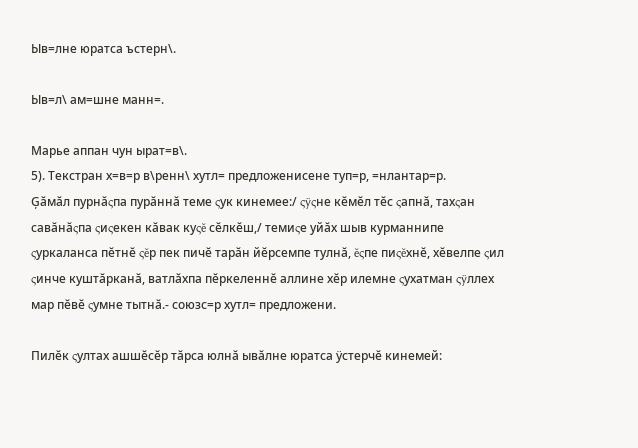Ыв=лне юратса ъстерн\.

Ыв=л\ ам=шне манн=.

Марье аппан чун ырат=в\.
5). Текстран х=в=р в\ренн\ хутл= предложенисене туп=р, =нлантар=р.
Ģăмăл пурнăςпа пурăннă теме ςук кинемее:/ ςÿςне кĕмĕл тĕс ςапнă, тахςан савăнăςпа ςиςекен кăвак куςĕ сĕлкĕш,/ темиςе уйăх шыв курманнипе ςуркаланса пĕтнĕ ςĕр пек пичĕ тарăн йĕрсемпе тулнă, ĕςпе пиςĕхнĕ, хĕвелпе ςил ςинче куштăрканă, ватлăхпа пĕркеленнĕ аллине хĕр илемне ςухатман ςÿллех мар пĕвĕ ςумне тытнă.- союзс=р хутл= предложени.

Пилĕк ςултах ашшĕсĕр тăрса юлнă ывăлне юратса ÿстерчĕ кинемей: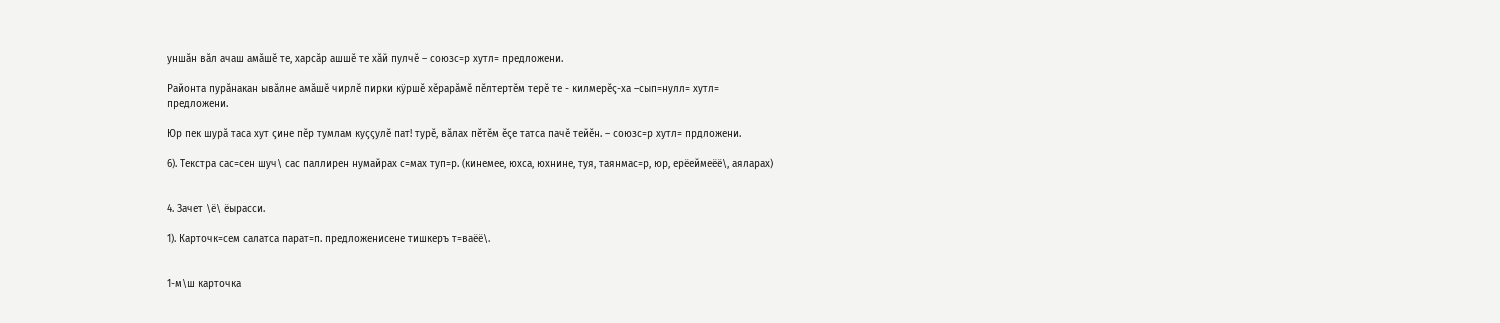уншăн вăл ачаш амăшĕ те, харсăр ашшĕ те хăй пулчĕ – союзс=р хутл= предложени.

Районта пурăнакан ывăлне амăшĕ чирлĕ пирки кÿршĕ хĕрарăмĕ пĕлтертĕм терĕ те - килмерĕς-ха –сып=нулл= хутл= предложени.

Юр пек шурă таса хут ςине пĕр тумлам куςςулĕ пат! турĕ, вăлах пĕтĕм ĕςе татса пачĕ тейĕн. – союзс=р хутл= прдложени.

6). Текстра сас=сен шуч\ сас паллирен нумайрах с=мах туп=р. (кинемее, юхса, юхнине, туя, таянмас=р, юр, ерёеймеёё\, аяларах)


4. Зачет \ё\ ёырасси.

1). Карточк=сем салатса парат=п. предложенисене тишкеръ т=ваёё\.


1-м\ш карточка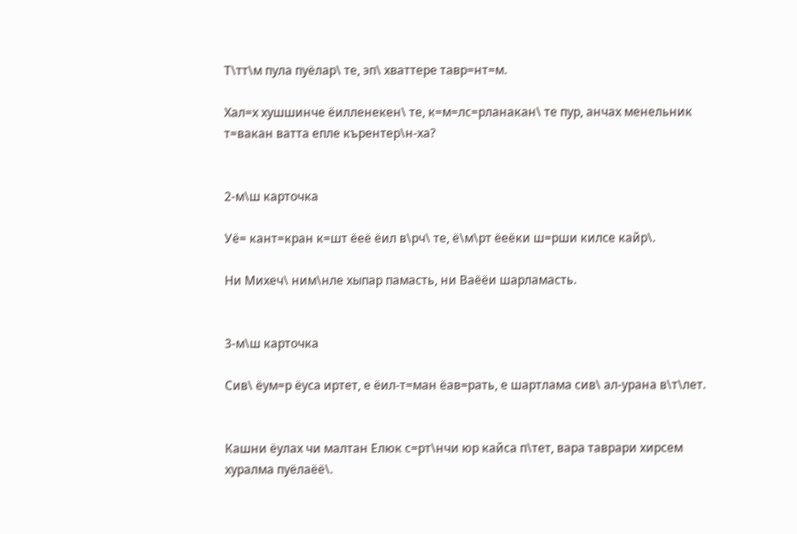Т\тт\м пула пуёлар\ те, эп\ хваттере тавр=нт=м.

Хал=х хушшинче ёилленекен\ те, к=м=лс=рланакан\ те пур, анчах менельник т=вакан ватта епле кърентер\н-ха?


2-м\ш карточка

Уё= кант=кран к=шт ёеё ёил в\рч\ те, ё\м\рт ёеёки ш=рши килсе кайр\.

Ни Михеч\ ним\нле хыпар памасть, ни Ваёёи шарламасть.


3-м\ш карточка

Сив\ ёум=р ёуса иртет, е ёил-т=ман ёав=рать, е шартлама сив\ ал-урана в\т\лет.


Кашни ёулах чи малтан Елюк с=рт\нчи юр кайса п\тет, вара таврари хирсем хуралма пуёлаёё\.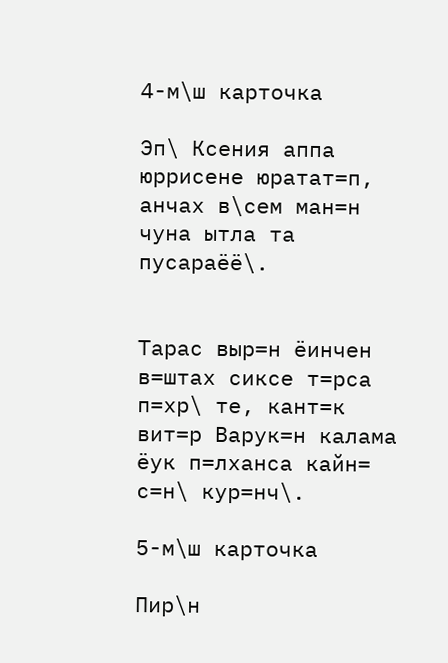4-м\ш карточка

Эп\ Ксения аппа юррисене юратат=п, анчах в\сем ман=н чуна ытла та пусараёё\.


Тарас выр=н ёинчен в=штах сиксе т=рса п=хр\ те, кант=к вит=р Варук=н калама ёук п=лханса кайн= с=н\ кур=нч\.

5-м\ш карточка

Пир\н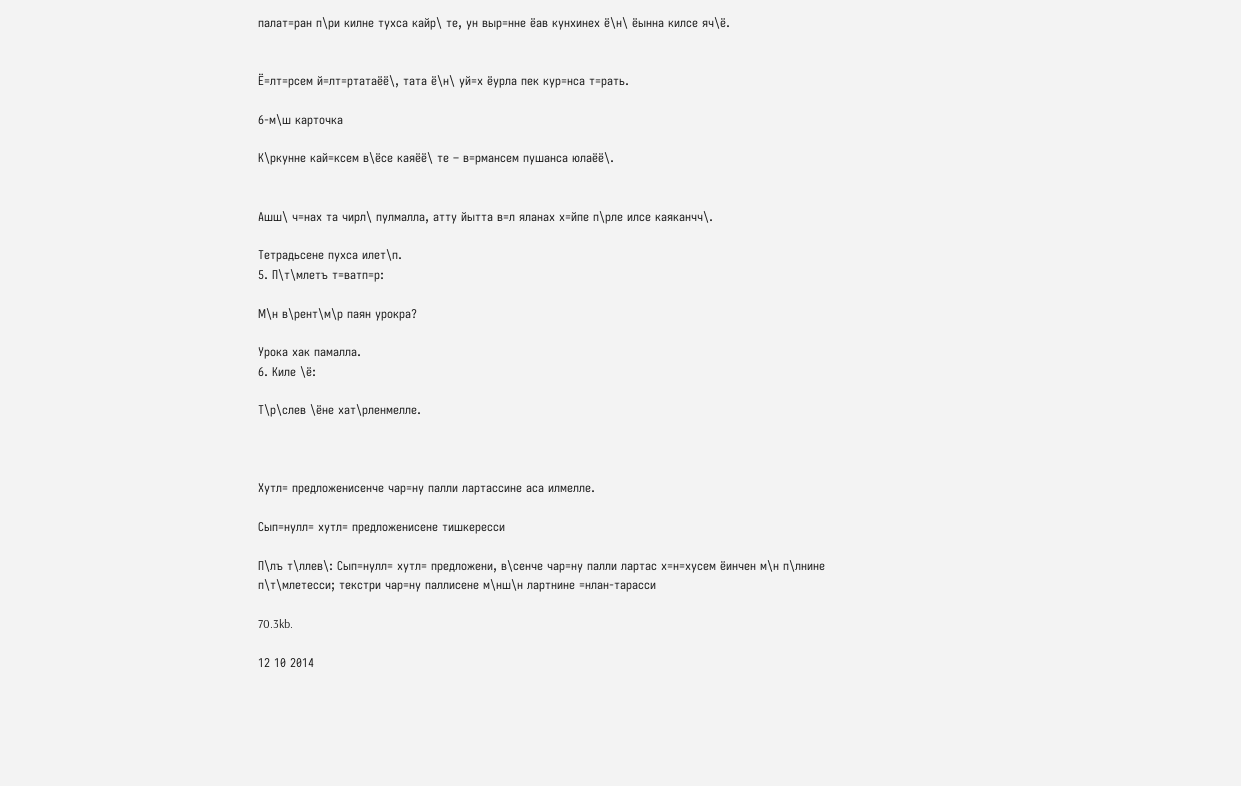палат=ран п\ри килне тухса кайр\ те, ун выр=нне ёав кунхинех ё\н\ ёынна килсе яч\ё.


Ё=лт=рсем й=лт=ртатаёё\, тата ё\н\ уй=х ёурла пек кур=нса т=рать.

6-м\ш карточка

К\ркунне кай=ксем в\ёсе каяёё\ те – в=рмансем пушанса юлаёё\.


Ашш\ ч=нах та чирл\ пулмалла, атту йытта в=л яланах х=йпе п\рле илсе каяканчч\.

Тетрадьсене пухса илет\п.
5. П\т\млетъ т=ватп=р:

М\н в\рент\м\р паян урокра?

Урока хак памалла.
6. Киле \ё:

Т\р\слев \ёне хат\рленмелле.



Хутл= предложенисенче чар=ну палли лартассине аса илмелле.

Сып=нулл= хутл= предложенисене тишкересси

П\лъ т\ллев\: Сып=нулл= хутл= предложени, в\сенче чар=ну палли лартас х=н=хусем ёинчен м\н п\лнине п\т\млетесси; текстри чар=ну паллисене м\нш\н лартнине =нлан-тарасси

70.3kb.

12 10 2014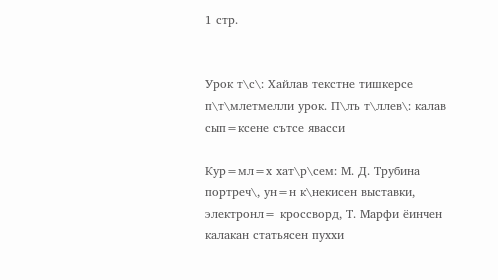1 стр.


Урок т\с\: Хайлав текстне тишкерсе п\т\млетмелли урок. П\лъ т\ллев\: калав сып=ксене сътсе явасси

Кур=мл=х хат\р\сем: М. Д. Трубина портреч\, ун=н к\некисен выставки, электронл= кроссворд, Т. Марфи ёинчен калакан статьясен пуххи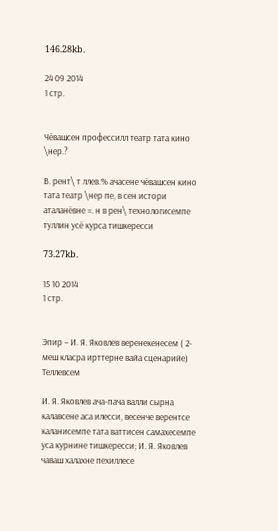146.28kb.

24 09 2014
1 стр.


Чёвашсен профессилл театр тата кино \нер.?

В. рент\ т ллев.% ачасене чёвашсен кино тата театр \нер пе, в сен истори аталанёвне =. н в рен\ технологисемпе туллин усё курса тишкересси

73.27kb.

15 10 2014
1 стр.


Эпир – И. Я. Яковлев веренекенесем ( 2-меш класра ирттерне вайа сценарийе) Теллевсем

И. Я. Яковлев ача-пача валли сырна калавсене аса илесси, весенче верентсе каланисемпе тата ваттисен самахесемпе уса курнине тишкересси; И. Я. Яковлев чаваш халахне пехиллесе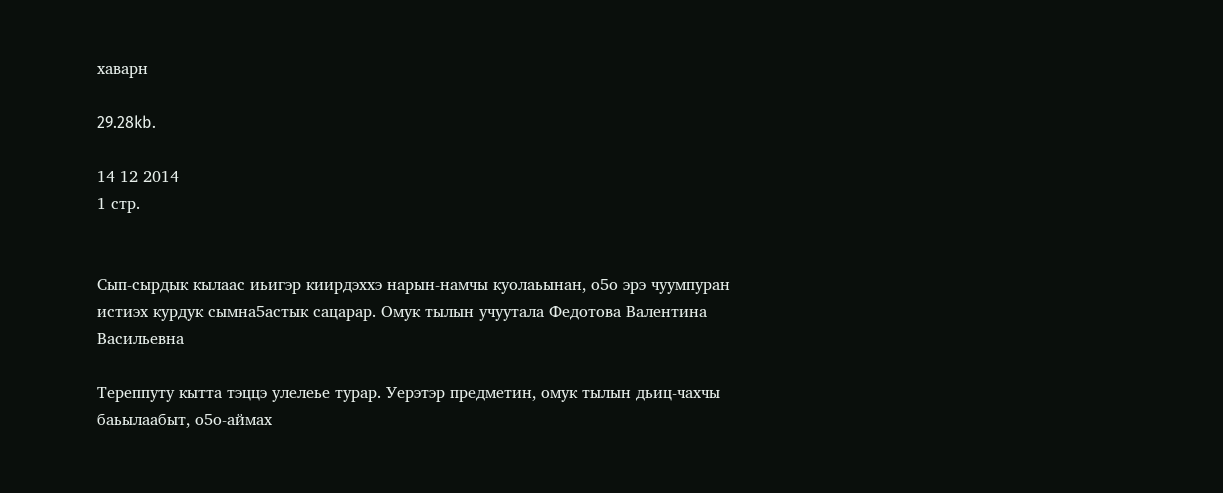хаварн

29.28kb.

14 12 2014
1 стр.


Сып-сырдык кылаас иьигэр киирдэххэ нарын-намчы куолаьынан, о5о эрэ чуумпуран истиэх курдук сымна5астык сацарар. Омук тылын учуутала Федотова Валентина Васильевна

Тереппуту кытта тэццэ улелеье турар. Уерэтэр предметин, омук тылын дьиц-чахчы баьылаабыт, о5о-аймах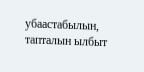убаастабылын, тапталын ылбыт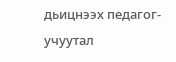дьицнээх педагог-учуутал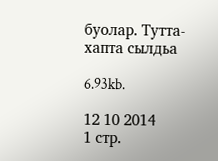буолар. Тутта-хапта сылдьа

6.93kb.

12 10 2014
1 стр.